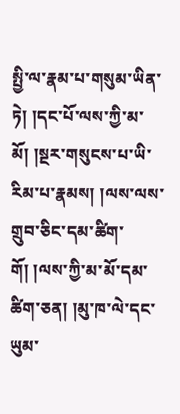སྤྱི་ལ་རྣམ་པ་གསུམ་ཡིན་ཏེ། །དང་པོ་ལས་ཀྱི་མ་མོ། །སྔར་གསུངས་པ་ཡི་རིམ་པ་རྣམས། །ལས་ལས་གྲུབ་ཅིང་དམ་ཚིག་གོ། །ལས་ཀྱི་མ་མོ་དམ་ཚིག་ཅན། །མུ་ཁ་ལེ་དང་ཡུམ་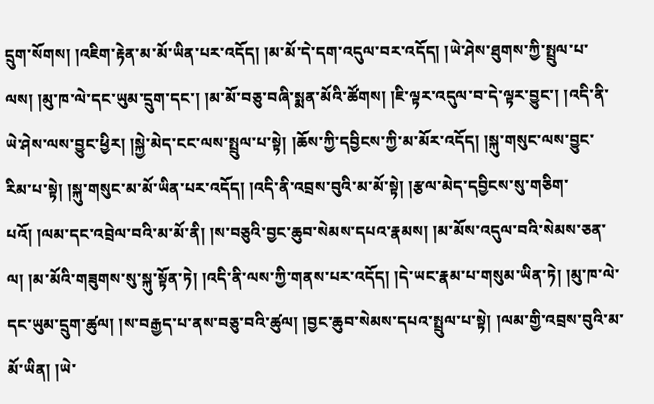དྲུག་སོགས། །འཇིག་རྟེན་མ་མོ་ཡིན་པར་འདོད། །མ་མོ་དེ་དག་འདུལ་བར་འདོད། །ཡེ་ཤེས་ཐུགས་ཀྱི་སྤྲུལ་པ་ལས། །མུ་ཁ་ལེ་དང་ཡུམ་དྲུག་དང་། །མ་མོ་བཅུ་བཞི་སྨན་མོའི་ཚོགས། །ཇི་ལྟར་འདུལ་བ་དེ་ལྟར་བྱུང་། །འདི་ནི་ཡེ་ཤེས་ལས་བྱུང་ཕྱིར། །སྐྱེ་མེད་ངང་ལས་སྤྲུལ་པ་སྟེ། །ཆོས་ཀྱི་དབྱིངས་ཀྱི་མ་མོར་འདོད། །སྐུ་གསུང་ལས་བྱུང་རིམ་པ་སྟེ། །སྐུ་གསུང་མ་མོ་ཡིན་པར་འདོད། །འདི་ནི་འབྲས་བུའི་མ་མོ་སྟེ། །རྩལ་མེད་དབྱིངས་སུ་གཅིག་པའོ། །ལམ་དང་འབྲེལ་བའི་མ་མོ་ནི། །ས་བཅུའི་བྱང་ཆུབ་སེམས་དཔའ་རྣམས། །མ་མོས་འདུལ་བའི་སེམས་ཅན་ལ། །མ་མོའི་གཟུགས་སུ་སྐུ་སྟོན་ཏེ། །འདི་ནི་ལས་ཀྱི་གནས་པར་འདོད། །དེ་ཡང་རྣམ་པ་གསུམ་ཡིན་ཏེ། །མུ་ཁ་ལེ་དང་ཡུམ་དྲུག་ཚུལ། །ས་བརྒྱད་པ་ནས་བཅུ་བའི་ཚུལ། །བྱང་ཆུབ་སེམས་དཔའ་སྤྲུལ་པ་སྟེ། །ལམ་གྱི་འབྲས་བུའི་མ་མོ་ཡིན། །ཡེ་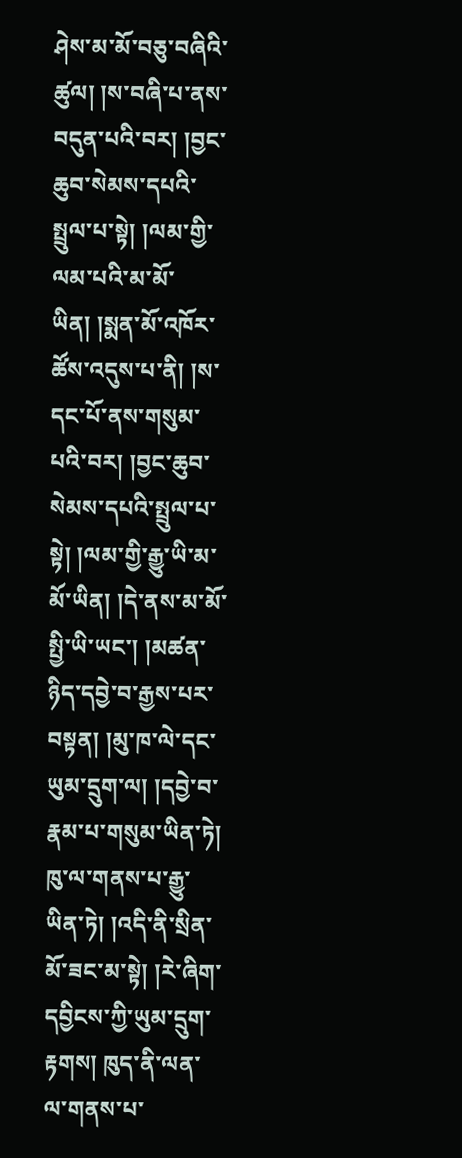ཤེས་མ་མོ་བཅུ་བཞིའི་ཚུལ། །ས་བཞི་པ་ནས་བདུན་པའི་བར། །བྱང་ཆུབ་སེམས་དཔའི་སྤྲུལ་པ་སྟེ། །ལམ་གྱི་ལམ་པའི་མ་མོ་ཡིན། །སྨན་མོ་འཁོར་ཚོས་འདུས་པ་ནི། །ས་དང་པོ་ནས་གསུམ་པའི་བར། །བྱང་ཆུབ་སེམས་དཔའི་སྤྲུལ་པ་སྟེ། །ལམ་གྱི་རྒྱུ་ཡི་མ་མོ་ཡིན། །དེ་ནས་མ་མོ་སྤྱི་ཡི་ཡང་། །མཚན་ཉིད་དབྱེ་བ་རྒྱས་པར་བསྟན། །མུ་ཁ་ལེ་དང་ཡུམ་དྲུག་ལ། །དབྱེ་བ་རྣམ་པ་གསུམ་ཡིན་ཏེ། ཁུ་ལ་གནས་པ་རྒྱུ་ཡིན་ཏེ། །འདི་ནི་སྲིན་མོ་ཟང་མ་སྟེ། །རེ་ཞིག་དབྱིངས་ཀྱི་ཡུམ་དྲུག་རྟགས། ཁུད་ནི་ལན་ལ་གནས་པ་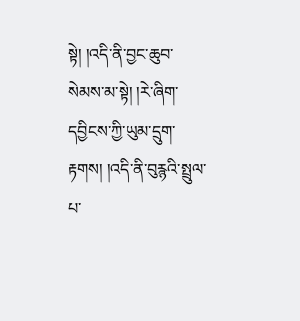སྟེ། །འདི་ནི་བྱང་ཆུབ་སེམས་མ་སྟེ། །རེ་ཞིག་དབྱིངས་ཀྱི་ཡུམ་དྲུག་རྟགས། །འདི་ནི་བུརྙའི་སྤྲུལ་པ་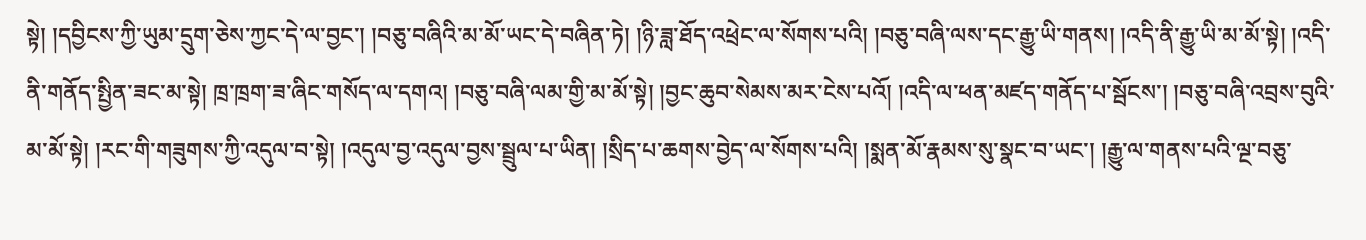སྟེ། །དབྱིངས་ཀྱི་ཡུམ་དྲུག་ཅེས་ཀྱང་དེ་ལ་བྱང་། །བཅུ་བཞིའི་མ་མོ་ཡང་དེ་བཞིན་ཏེ། །ཉི་ཟླ་ཐོད་འཕྲེང་ལ་སོགས་པའི། །བཅུ་བཞི་ལས་དང་རྒྱུ་ཡི་གནས། །འདི་ནི་རྒྱུ་ཡི་མ་མོ་སྟེ། །འདི་ནི་གནོད་སྤྱིན་ཟང་མ་སྟེ། ཁྲ་ཁྲག་ཟ་ཞིང་གསོད་ལ་དགའ། །བཅུ་བཞི་ལམ་གྱི་མ་མོ་སྟེ། །བྱང་ཆུབ་སེམས་མར་ངེས་པའོ། །འདི་ལ་ཕན་མཛད་གནོད་པ་སྦོངས་། །བཅུ་བཞི་འབྲས་བུའི་མ་མོ་སྟེ། །རང་གི་གཟུགས་ཀྱི་འདུལ་བ་སྟེ། །འདུལ་བྱ་འདུལ་བྱས་སྦྲུལ་པ་ཡིན། །སྲིད་པ་ཆགས་བྱེད་ལ་སོགས་པའི། །སྨན་མོ་རྣམས་སུ་སྣང་བ་ཡང་། །རྒྱུ་ལ་གནས་པའི་ལྔ་བཅུ་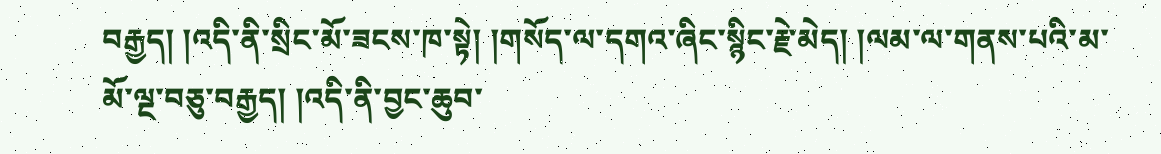བརྒྱད། །འདི་ནི་སྲིང་མོ་ཟངས་ཁ་སྟེ། །གསོད་ལ་དགའ་ཞིང་སྙིང་རྗེ་མེད། །ལམ་ལ་གནས་པའི་མ་མོ་ལྔ་བཅུ་བརྒྱད། །འདི་ནི་བྱང་ཆུབ་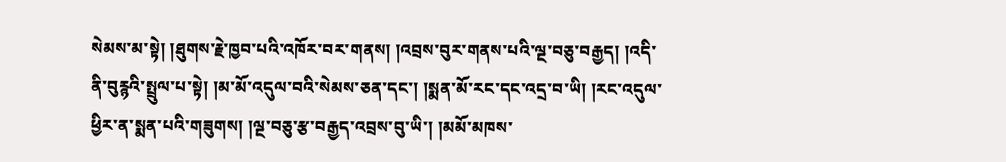སེམས་མ་སྟེ། །ཐུགས་རྗེ་ཁྱབ་པའི་འཁོར་བར་གནས། །འབྲས་བུར་གནས་པའི་ལྔ་བཅུ་བརྒྱད། །འདི་ནི་བུརྙའི་སྤྲུལ་པ་སྟེ། །མ་མོ་འདུལ་བའི་སེམས་ཅན་དང་། །སྨན་མོ་རང་དང་འདྲ་བ་ཡི། །རང་འདུལ་ཕྱིར་ན་སྨན་པའི་གཟུགས། །ལྔ་བཅུ་རྩ་བརྒྱད་འབྲས་བུ་ཡི་། །མམོ་མཁས་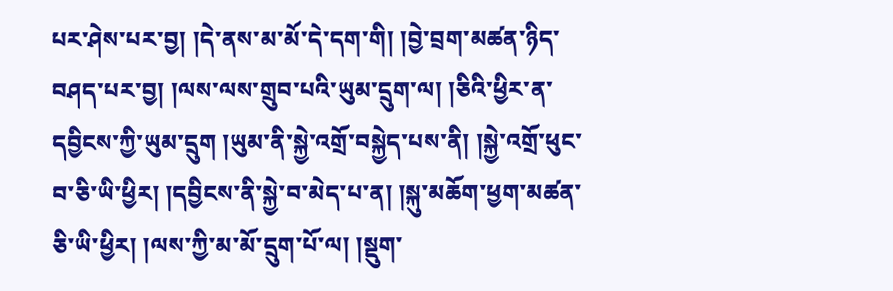པར་ཤེས་པར་བྱ། །དེ་ནས་མ་མོ་དེ་དག་གི། །བྱེ་བྲག་མཚན་ཉིད་བཤད་པར་བྱ། །ལས་ལས་གྲུབ་པའི་ཡུམ་དྲུག་ལ། །ཅིའི་ཕྱིར་ན་དབྱིངས་ཀྱི་ཡུམ་དྲུག །ཡུམ་ནི་སྐྱེ་འགྲོ་བསྐྱེད་པས་ནི། །སྐྱེ་འགྲོ་ཕུང་བ་ཅི་ཡི་ཕྱིར། །དབྱིངས་ནི་སྐྱེ་བ་མེད་པ་ན། །སྐུ་མཆོག་ཕྱག་མཚན་ཅི་ཡི་ཕྱིར། །ལས་ཀྱི་མ་མོ་དྲུག་པོ་ལ། །སྡུག་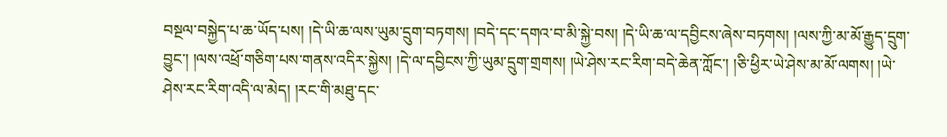བསྔལ་བསྐྱེད་པ་ཆ་ཡོད་པས། །དེ་ཡི་ཆ་ལས་ཡུམ་དྲུག་བཏགས། །བདེ་དང་དགའ་བ་མི་སྐྱེ་བས། །དེ་ཡི་ཆ་ལ་དབྱིངས་ཞེས་བཏགས། །ལས་ཀྱི་མ་མོ་རྒྱུད་དྲུག་བྱུང་། །ལས་འཕྲོ་གཅིག་པས་གནས་འདིར་སྐྱེས། །དེ་ལ་དབྱིངས་ཀྱི་ཡུམ་དྲུག་གྲགས། །ཡེ་ཤེས་རང་རིག་བདེ་ཆེན་ཀློང་། །ཅི་ཕྱིར་ཡེ་ཤེས་མ་མོ་ལགས། །ཡེ་ཤེས་རང་རིག་འདི་ལ་མེད། །རང་གི་མཐུ་དང་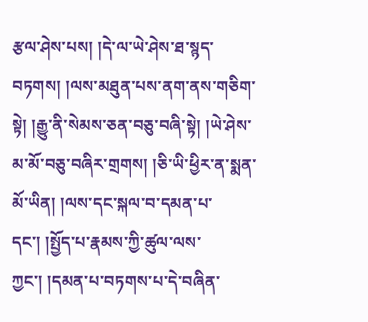རྩལ་ཤེས་པས། །དེ་ལ་ཡེ་ཤེས་ཐ་སྙད་བཏགས། །ལས་མཐུན་པས་ནག་ནས་གཅིག་སྟེ། །རྒྱུ་ནི་སེམས་ཅན་བཅུ་བཞི་སྟེ། །ཡེ་ཤེས་མ་མོ་བཅུ་བཞིར་གྲགས། །ཅི་ཡི་ཕྱིར་ན་སྨན་མོ་ཡིན། །ལས་དང་སྐལ་བ་དམན་པ་དང་། །སྤྱོད་པ་རྣམས་ཀྱི་ཚུལ་ལས་ཀྱང་། །དམན་པ་བཏགས་པ་དེ་བཞིན་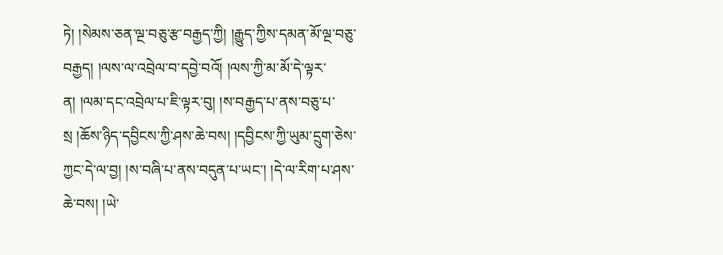ཏེ། །སེམས་ཅན་ལྔ་བཅུ་རྩ་བརྒྱད་ཀྱི། །རྒྱུད་ཀྱིས་དམན་མོ་ལྔ་བཅུ་བརྒྱད། །ལས་ལ་འབྲེལ་བ་དབྱེ་བའོ། །ལས་ཀྱི་མ་མོ་དེ་ལྟར་ན། །ལམ་དང་འབྲེལ་པ་ཇི་ལྟར་བུ། །ས་བརྒྱད་པ་ནས་བཅུ་པ་སྲ །ཆོས་ཉིད་དབྱིངས་ཀྱི་ཤས་ཆེ་བས། །དབྱིངས་ཀྱི་ཡུམ་དྲུག་ཅེས་ཀྱང་དེ་ལ་བྱ། །ས་བཞི་པ་ནས་བདུན་པ་ཡང་། །དེ་ལ་རིག་པ་ཤས་ཆེ་བས། །ཡེ་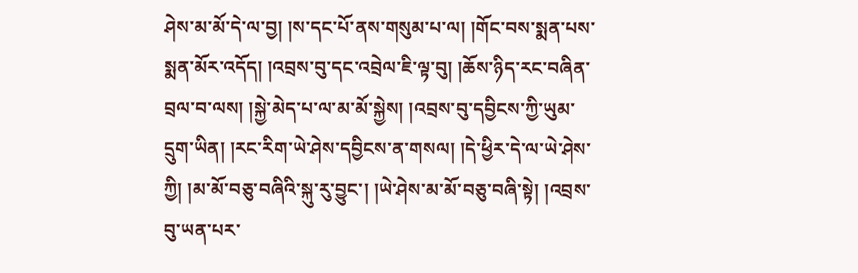ཤེས་མ་མོ་དེ་ལ་བྱ། །ས་དང་པོ་ནས་གསུམ་པ་ལ། །གོང་བས་སྨན་པས་སྨན་མོར་འདོད། །འབྲས་བུ་དང་འབྲེལ་ཇི་ལྟ་བུ། །ཆོས་ཉིད་རང་བཞིན་བྲལ་བ་ལས། །སྐྱེ་མེད་པ་ལ་མ་མོ་སྐྱེས། །འབྲས་བུ་དབྱིངས་ཀྱི་ཡུམ་དྲུག་ཡིན། །རང་རིག་ཡེ་ཤེས་དབྱིངས་ན་གསལ། །དེ་ཕྱིར་དེ་ལ་ཡེ་ཤེས་ཀྱི། །མ་མོ་བཅུ་བཞིའི་སྐུ་རུ་བྱུང་། །ཡེ་ཤེས་མ་མོ་བཅུ་བཞི་སྟེ། །འབྲས་བུ་ཡན་པར་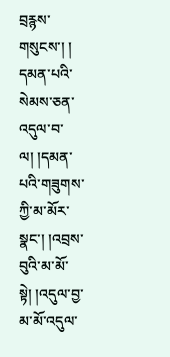བྲརྙས་གསུངས་། ། དམན་པའི་སེམས་ཅན་འདུལ་བ་ལ། །དམན་པའི་གཟུགས་ཀྱི་མ་མོར་སྣང་། །འབྲས་བུའི་མ་མོ་སྟེ། །འདུལ་བྱ་མ་མོ་འདུལ་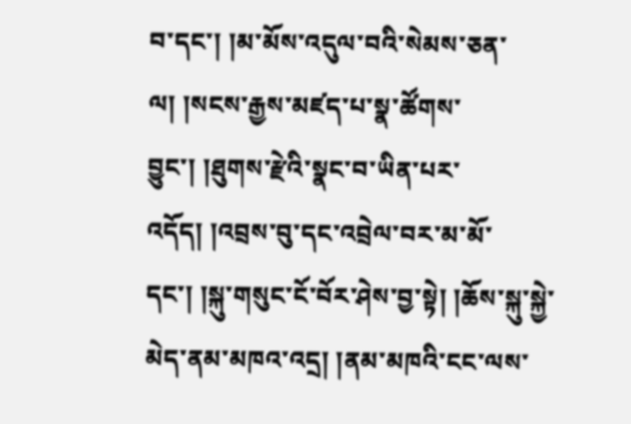བ་དང་། །མ་མོས་འདུལ་བའི་སེམས་ཅན་ལ། །སངས་རྒྱས་མཛད་པ་སྣ་ཚོགས་བྱུང་། །ཐུགས་རྫེའི་སྣང་བ་ཡིན་པར་འདོད། །འབྲས་བུ་དང་འབྲེལ་བར་མ་མོ་དང་། །སྐུ་གསུང་ངོ་བོར་ཤེས་བྱ་སྟེ། །ཆོས་སྐུ་སྐྱེ་མེད་ནམ་མཁའ་འདྲ། །ནམ་མཁའི་ངང་ལས་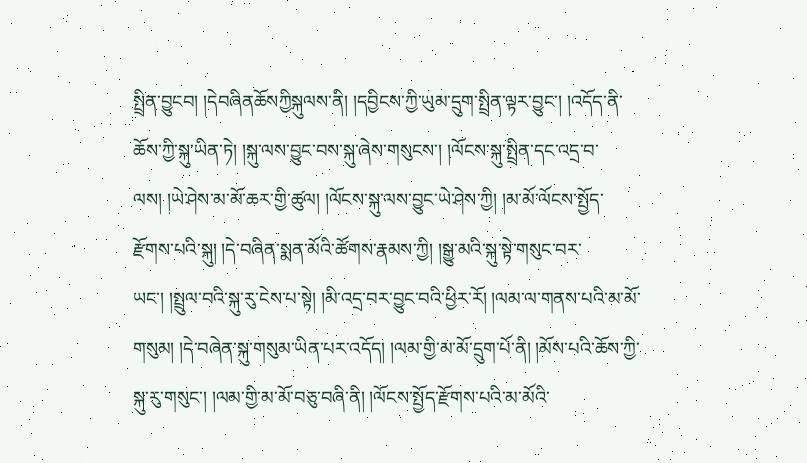སྤྲིན་བྱུངབ། །དེབཞིནཆོསཀྱིསྐུལས་ནི། །དབྱིངས་ཀྱི་ཡུམ་དྲུག་སྤྲིན་ལྟར་བྱུང་། །འདོད་ནི་ཆོས་ཀྱི་སྐུ་ཡིན་ཏེ། །སྐུ་ལས་བྱུང་བས་སྐུ་ཞེས་གསུངས་། །ལོངས་སྐུ་སྤྲིན་དང་འདྲ་བ་ལས། །ཡེ་ཤེས་མ་མོ་ཆར་གྱི་ཚུལ། །ལོངས་སྐུ་ལས་བྱུང་ཡེ་ཤེས་ཀྱི། །མ་མོ་ལོངས་སྤྱོད་རྫོགས་པའི་སྐུ། །དེ་བཞིན་སྨན་མོའི་ཚོགས་རྣམས་ཀྱི། །སྒྱུ་མའི་སྐུ་སྟེ་གསུང་བར་ཡང་། །སྤྲུལ་བའི་སྐུ་རུ་ངེས་པ་སྟེ། །མི་འདྲ་བར་བྱུང་བའི་ཕྱིར་རོ། །ལམ་ལ་གནས་པའི་མ་མོ་གསུམ། །དེ་བཞེན་སྐུ་གསུམ་ཡིན་པར་འདོད། །ལམ་གྱི་མ་མོ་དྲུག་པོ་ནི། །མོས་པའི་ཆོས་ཀྱི་སྐུ་རུ་གསུང་། །ལམ་གྱི་མ་མོ་བཅུ་བཞི་ནི། །ལོངས་སྤྱོད་རྫོགས་པའི་མ་མོའི་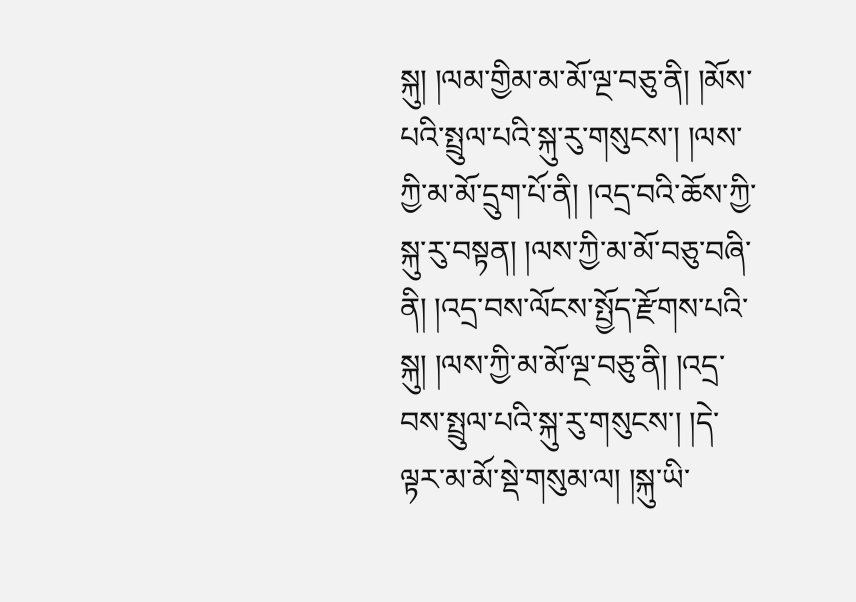སྐུ། །ལམ་གྱིམ་མ་མོ་ལྔ་བཅུ་ནི། །མོས་པའི་སྤྲུལ་པའི་སྐུ་རུ་གསུངས་། །ལས་ཀྱི་མ་མོ་དྲུག་པོ་ནི། །འདྲ་བའི་ཆོས་ཀྱི་སྐུ་རུ་བསྟན། །ལས་ཀྱི་མ་མོ་བཅུ་བཞི་ནི། །འདྲ་བས་ལོངས་སྤྱོད་རྫོགས་པའི་སྐུ། །ལས་ཀྱི་མ་མོ་ལྔ་བཅུ་ནི། །འདྲ་བས་སྤྲུལ་པའི་སྐུ་རུ་གསུངས་། །དེ་ལྟར་མ་མོ་སྡེ་གསུམ་ལ། །སྐུ་ཡི་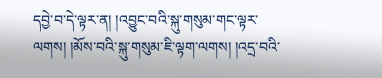དབྱེ་བ་དེ་ལྟར་ན། །འབྱུང་བའི་སྐུ་གསུམ་གང་ལྟར་ལགས། །མོས་བའི་སྐུ་གསུམ་ཇི་ལྟག་ལགས། །འདྲ་བའི་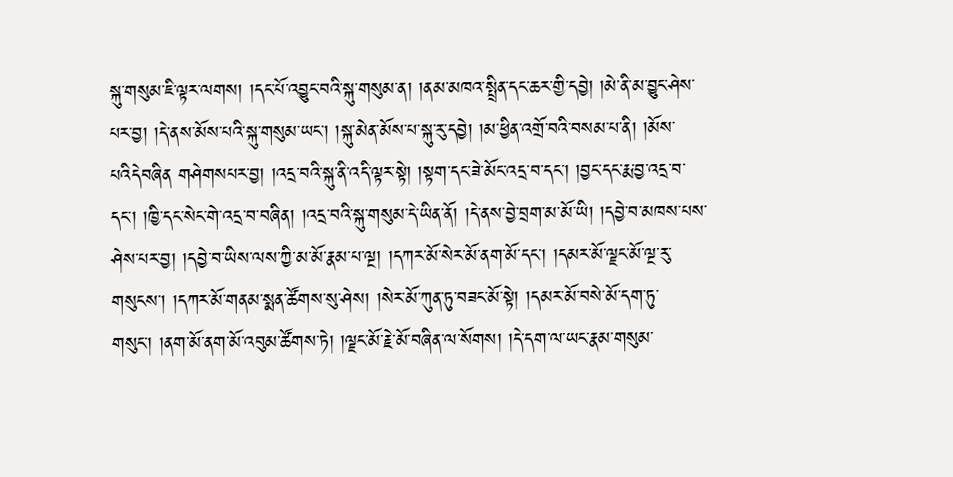སྐུ་གསུམ་ཇི་ལྟར་ལགས། །དང་པོ་འབྱུང་བའི་སྐུ་གསུམ་ན། །ནམ་མཁའ་སྤྲིན་དང་ཆར་གྱི་དབྱེ། །མེ་ནི་མ་བྱུང་ཤེས་པར་བྱ། །དེ་ནས་མོས་པའི་སྐུ་གསུམ་ཡང་། །སྐུ་མེན་མོས་པ་སྐུ་རུ་དབྱེ། །མ་ཕྱིན་འགྲོ་བའི་བསམ་པ་ནི། །མོས་པའིདེབཞིན གཤེགསཔར་བྱ། །འདྲ་བའི་སྐུ་ནི་འདི་ལྟར་སྟེ། །སྟག་དང་ཟེ་མོང་འདྲ་བ་དང་། །བྱང་དང་རྨ་བྱ་འདྲ་བ་དང་། །ཁྱི་དང་སེང་གེ་འདྲ་བ་བཞིན། །འདྲ་བའི་སྐུ་གསུམ་དེ་ཡིན་ནོ། །དེ་ནས་བྱེ་བྲག་མ་མོ་ཡི། །དབྱེ་བ་མཁས་པས་ཤེས་པར་བྱ། །དབྱེ་བ་ཡིས་ལས་ཀྱི་མ་མོ་རྣམ་པ་ལྔ། །དཀར་མོ་སེར་མོ་ནག་མོ་དང་། །དམར་མོ་ལྗང་མོ་ལྔ་རུ་གསུངས་། །དཀར་མོ་གནམ་སྨན་ཚོགས་སུ་ཤེས། །སེར་མོ་ཀུན་ཏུ་བཟང་མོ་སྟེ། །དམར་མོ་བསེ་མོ་དག་ཏུ་གསུང་། །ནག་མོ་ནག་མོ་འབུམ་ཚོགས་ཏེ། །ལྗང་མོ་རྗེ་མོ་བཞིན་ལ་སོགས། །དེ་དག་ལ་ཡང་རྣམ་གསུམ་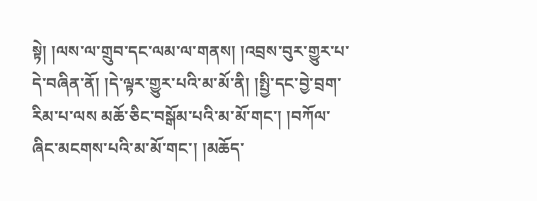སྟེ། །ལས་ལ་གྲུབ་དང་ལམ་ལ་གནས། །འབྲས་བུར་གྱུར་པ་དེ་བཞིན་ནོ། །དེ་ལྟར་གྱུར་པའི་མ་མོ་ནི། །སྤྱི་དང་བྱེ་བྲག་རིམ་པ་ལས མཆོ་ཅིང་བསྒོམ་པའི་མ་མོ་གང་། །བཀོལ་ཞིང་མངགས་པའི་མ་མོ་གང་། །མཆོད་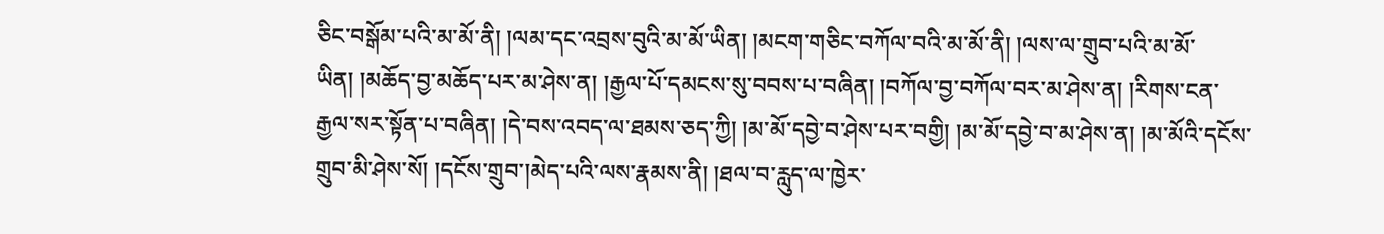ཅིང་བསྒོམ་པའི་མ་མོ་ནི། །ལམ་དང་འབྲས་བུའི་མ་མོ་ཡིན། །མངག་གཅིང་བཀོལ་བའི་མ་མོ་ནི། །ལས་ལ་གྲུབ་པའི་མ་མོ་ཡིན། །མཆོད་བྱ་མཆོད་པར་མ་ཤེས་ན། །རྒྱལ་པོ་དམངས་སུ་བབས་པ་བཞིན། །བཀོལ་བྱ་བཀོལ་བར་མ་ཤེས་ན། །རིགས་ངན་རྒྱལ་སར་སྟོན་པ་བཞིན། །དེ་བས་འབད་ལ་ཐམས་ཅད་ཀྱི། །མ་མོ་དབྱེ་བ་ཤེས་པར་བགྱི། །མ་མོ་དབྱེ་བ་མ་ཤེས་ན། །མ་མོའི་དངོས་གྲུབ་མི་ཤེས་སོ། །དངོས་གྲུབ་།མེད་པའི་ལས་རྣམས་ནི། །ཐལ་བ་རླུད་ལ་ཁྱེར་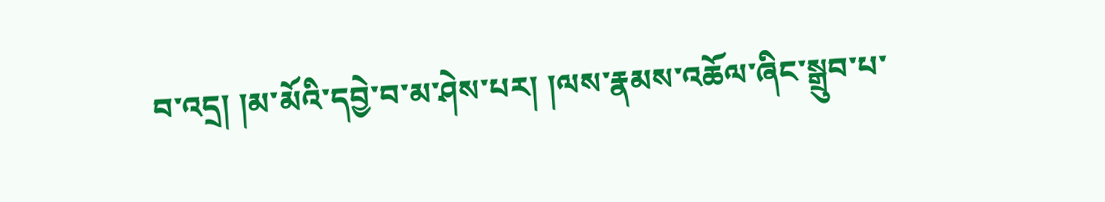བ་འདྲ། །མ་མོའི་དབྱེ་བ་མ་ཤེས་པར། །ལས་རྣམས་འཆོལ་ཞིང་སྒྲུབ་པ་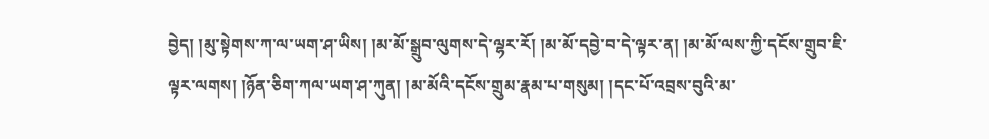བྱེད། །མུ་སྟེགས་ཀ་ལ་ཡག་ཤ་ཡིས། །མ་མོ་སྒྲུབ་ལུགས་དེ་ལྷར་རོ། །མ་མོ་དབྱེ་བ་དེ་ལྟར་ན། །མ་མོ་ལས་ཀྱི་དངོས་གྲུབ་ཇི་ལྟར་ལགས། །ཉོན་ཅིག་ཀལ་ཡག་ཤ་ཀུན། །མ་མོའི་དངོས་གྲུམ་རྣམ་པ་གསུམ། །དང་པོ་འབྲས་བུའི་མ་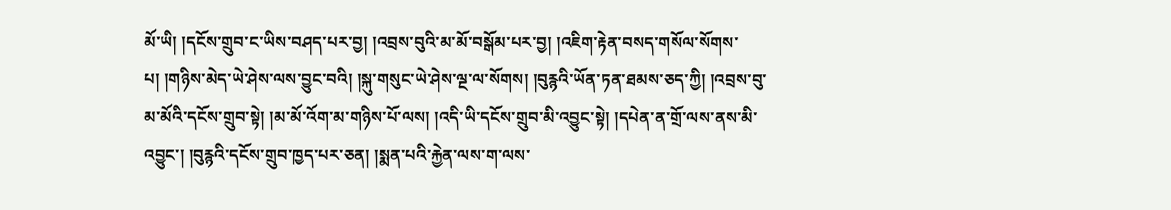མོ་ཡི། །དངོས་གྲུབ་ང་ཡིས་བཤད་པར་བྱ། །འབྲས་བུའི་མ་མོ་བསྒོམ་པར་བྱ། །འཇིག་རྟེན་བསད་གསོལ་སོགས་པ། །གཉིས་མེད་ཡེ་ཤེས་ལས་བྱུང་བའི། །སྐུ་གསུང་ཡེ་ཤེས་ལྔ་ལ་སོགས། །བུརྙའི་ཡོན་ཏན་ཐམས་ཅད་ཀྱི། །འབྲས་བུ་མ་མོའི་དངོས་གྲུབ་སྟེ། །མ་མོ་འོག་མ་གཉིས་པོ་ལས། །འདི་ཡི་དངོས་གྲུབ་མི་འབྱུང་སྟེ། །དཔེན་ན་གྲོ་ལས་ནས་མི་འབྱུང་། །བུརྙའི་དངོས་གྲུབ་ཁྱད་པར་ཅན། །སྨན་པའི་རྐྱེན་ལས་ག་ལས་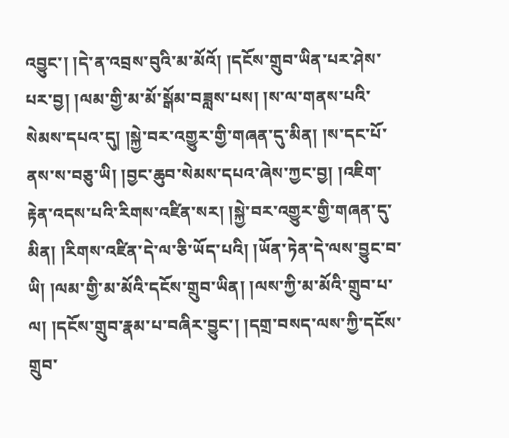འབྱུང་། །དེ་ན་འབྲས་བུའི་མ་མོའོ། །དངོས་གྲུབ་ཡིན་པར་ཤེས་པར་བྱ། །ལམ་གྱི་མ་མོ་སྒོམ་བཟླས་པས། །ས་ལ་གནས་པའི་སེམས་དཔའ་དུ། །སྐྱེ་བར་འགྱུར་གྱི་གཞན་དུ་མིན། །ས་དང་པོ་ནས་ས་བཅུ་ཡི། །བྱང་ཆུབ་སེམས་དཔའ་ཞེས་ཀྱང་བྱ། །འཇིག་རྟེན་འདས་པའི་རིགས་འཛིན་སར། །སྐྱེ་བར་འགྱུར་གྱི་གཞན་དུ་མིན། །རིགས་འཛིན་དེ་ལ་ཅི་ཡོད་པའི། །ཡོན་ཏེན་དེ་ལས་བྱུང་བ་ཡི། །ལམ་གྱི་མ་མོའི་དངོས་གྲུབ་ཡིན། །ལས་ཀྱི་མ་མོའི་གྲུབ་པ་ལ། །དངོས་གྲུབ་རྣམ་པ་བཞིར་བྱུང་། །དགྲ་བསད་ལས་ཀྱི་དངོས་གྲུབ་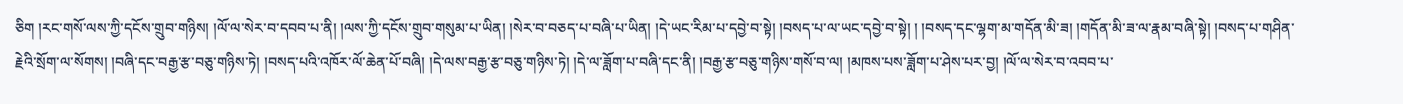ཅིག །རང་གསོ་ལས་ཀྱི་དངོས་གྲུབ་གཉིས། །ལོ་ལ་སེར་བ་དབབ་པ་ནི། །ལས་ཀྱི་དངོས་གྲུབ་གསུམ་པ་ཡིན། །སེར་བ་བཅད་པ་བཞི་པ་ཡིན། །དེ་ཡང་རིམ་པ་དབྱེ་བ་སྟེ། །བསད་པ་ལ་ཡང་དབྱེ་བ་སྟེ། ། །བསད་དང་ལྷག་མ་གདོན་མི་ཟ། །གདོན་མི་ཟ་ལ་རྣམ་བཞི་སྟེ། །བསད་པ་གཤིན་རྗེའི་སྲོག་ལ་སོགས། །བཞི་དང་བརྒྱ་རྩ་བཅུ་གཉིས་ཏེ། །བསད་པའི་འཁོར་ལོ་ཆེན་པོ་བཞི། །དེ་ལས་བརྒྱ་རྩ་བཅུ་གཉིས་ཏེ། །དེ་ལ་ཟློག་པ་བཞི་དང་ནི། །བརྒྱ་རྩ་བཅུ་གཉིས་གསོ་བ་ལ། །མཁས་པས་ཟློག་པ་ཤེས་པར་བྱ། །ལོ་ལ་སེར་བ་འབབ་པ་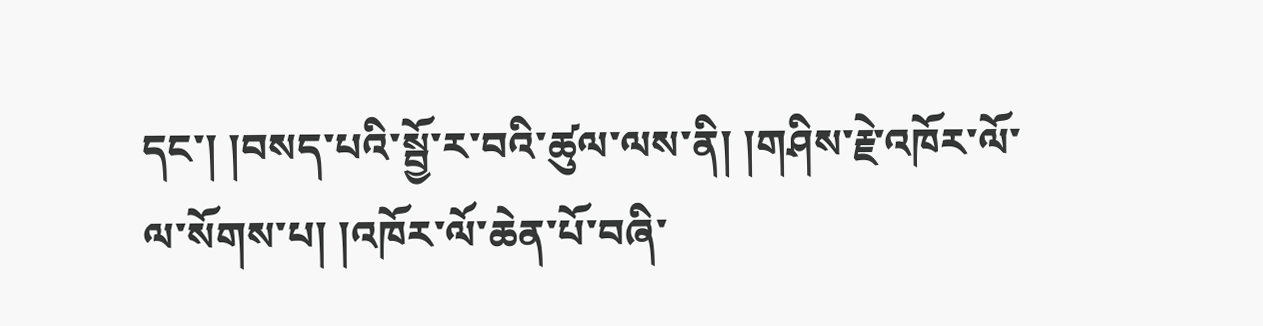དང་། །བསད་པའི་སྦྱོ་ར་བའི་ཚུལ་ལས་ནི། །གཤིས་རྗེ་འཁོར་ལོ་ལ་སོགས་པ། །འཁོར་ལོ་ཆེན་པོ་བཞི་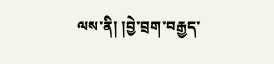ལས་ནི། །བྱེ་བྲག་བརྒྱད་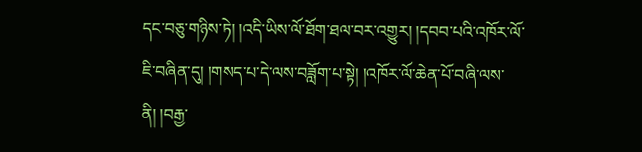དང་བཅུ་གཉིས་ཏེ། །འདི་ཡིས་ལོ་ཐོག་ཐལ་བར་འགྱུར། །དབབ་པའི་འཁོར་ལོ་ཇི་བཞིན་དུ། །གསད་པ་དེ་ལས་བཟློག་པ་སྟེ། །འཁོར་ལོ་ཆེན་པོ་བཞི་ལས་ནི། །བརྒྱ་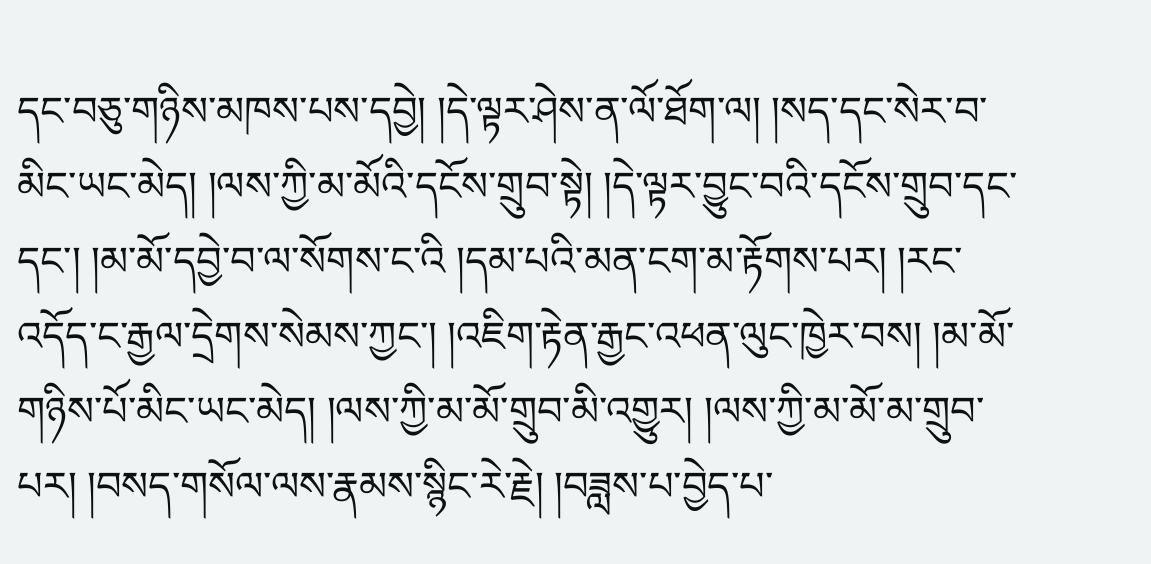དང་བཅུ་གཉིས་མཁས་པས་དབྱེ། །དེ་ལྟར་ཤེས་ན་ལོ་ཐོག་ལ། །སད་དང་སེར་བ་མིང་ཡང་མེད། །ལས་ཀྱི་མ་མོའི་དངོས་གྲུབ་སྟེ། །དེ་ལྟར་བྱུང་བའི་དངོས་གྲུབ་དང་དང་། །མ་མོ་དབྱེ་བ་ལ་སོགས་ང་འི །དམ་པའི་མན་ངག་མ་རྟོགས་པར། །རང་འདོད་ང་རྒྱལ་དྲེགས་སེམས་ཀྱང་། །འཇིག་རྟེན་རྒྱང་འཕན་ལུང་ཁྱེར་བས། །མ་མོ་གཉིས་པོ་མིང་ཡང་མེད། །ལས་ཀྱི་མ་མོ་གྲུབ་མི་འགྱུར། །ལས་ཀྱི་མ་མོ་མ་གྲུབ་པར། །བསད་གསོལ་ལས་རྣམས་སྙིང་རེ་རྗེ། །བཟླས་པ་བྱེད་པ་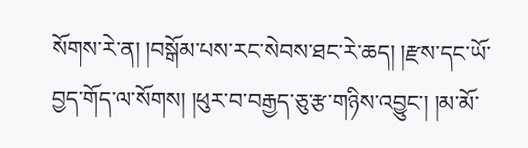སོགས་རེ་ན། །བསྒོམ་པས་རང་སེབས་ཐང་རེ་ཆད། །རྫས་དང་ཡོ་བྱད་གོད་ལ་སོགས། །ཕུར་བ་བརྒྱད་ཅུ་རྩ་གཉིས་འབྱུང་། །མ་མོ་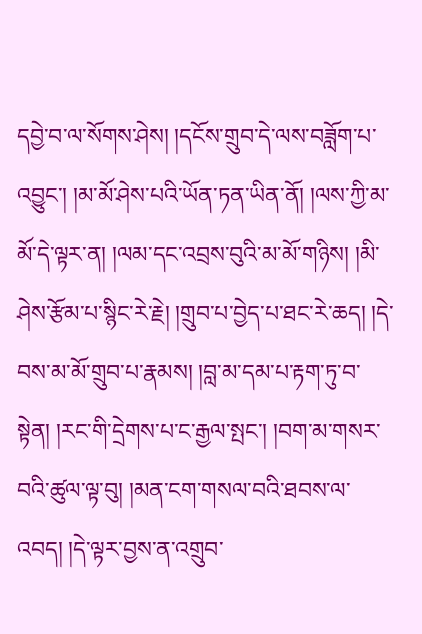དབྱེ་བ་ལ་སོགས་ཤེས། །དངོས་གྲུབ་དེ་ལས་བཟློག་པ་འབྱུང་། །མ་མོ་ཤེས་པའི་ཡོན་ཏན་ཡིན་ནོ། །ལས་ཀྱི་མ་མོ་དེ་ལྟར་ན། །ལམ་དང་འབྲས་བུའི་མ་མོ་གཉིས། །མི་ཤེས་རྩོམ་པ་སྙིང་རེ་རྗེ། །གྲུབ་པ་བྱེད་པ་ཐང་རེ་ཆད། །དེ་བས་མ་མོ་གྲུབ་པ་རྣམས། །བླ་མ་དམ་པ་རྟག་ཏུ་བ་སྟེན། །རང་གི་དྲེགས་པ་ང་རྒྱལ་སྤང་། །བག་མ་གསར་བའི་ཚུལ་ལྟ་བུ། །མན་ངག་གསལ་བའི་ཐབས་ལ་འབད། །དེ་ལྟར་བྱས་ན་འགྲུབ་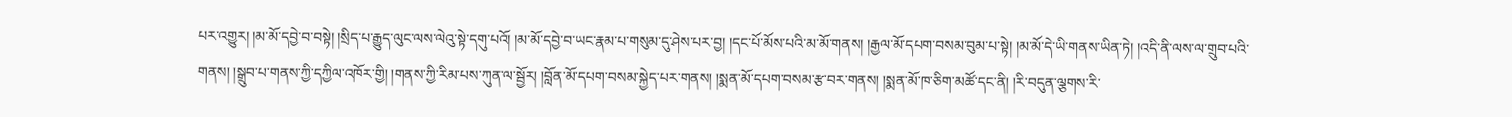པར་འགྱུར། །མ་མོ་དབྱེ་བ་བསྟེ། །སྲིད་པ་རྒྱུད་ལུང་ལས་ལེའུ་སྟེ་དགུ་པའོ། །མ་མོ་དབྱེ་བ་ཡང་རྣམ་པ་གསུམ་དུ་ཤེས་པར་བྱ། །དང་པོ་མོས་པའི་མ་མོ་གནས། །རྒྱལ་མོ་དཔག་བསམ་བུམ་པ་སྟེ། །མ་མོ་དེ་ཡི་གནས་ཡིན་ཏེ། །འདི་ནི་ལས་ལ་གྲུབ་པའི་གནས། །སྒྲུབ་པ་གནས་ཀྱི་དཀྱིལ་འཁོར་གྱི། །གནས་ཀྱི་རིམ་པས་ཀུན་ལ་སྦྱོར། །བློན་མོ་དཔག་བསམ་སྐྱེད་པར་གནས། །སྨན་མོ་དཔག་བསམ་རྩ་བར་གནས། །སྨན་མོ་ཁ་ཅིག་མཚོ་དང་ནི། །རི་བདུན་ལྕགས་རི་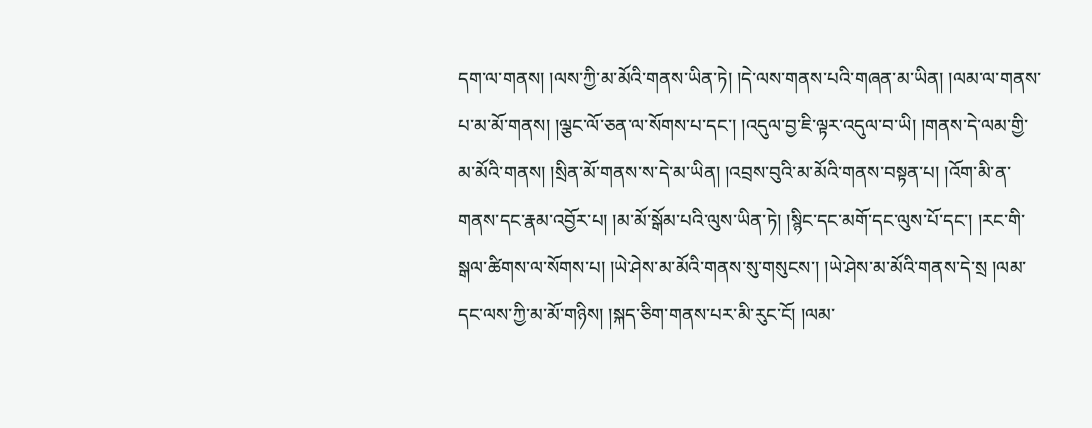དག་ལ་གནས། །ལས་ཀྱི་མ་མོའི་གནས་ཡིན་ཏེ། །དེ་ལས་གནས་པའི་གཞན་མ་ཡིན། །ལམ་ལ་གནས་པ་མ་མོ་གནས། །ལྕང་ལོ་ཅན་ལ་སོགས་པ་དང་། །འདུལ་བྱ་ཇི་ལྟར་འདུལ་བ་ཡི། །གནས་དེ་ལམ་གྱི་མ་མོའི་གནས། །སྲིན་མོ་གནས་ས་དེ་མ་ཡིན། །འབྲས་བུའི་མ་མོའི་གནས་བསྟན་པ། །འོག་མི་ན་གནས་དང་རྣམ་འབྱོར་པ། །མ་མོ་སྒོམ་པའི་ལུས་ཡིན་ཏེ། །སྙིང་དང་མགོ་དང་ལུས་པོ་དང་། །རང་གི་སྒལ་ཚིགས་ལ་སོགས་པ། །ཡེ་ཤེས་མ་མོའི་གནས་སུ་གསུངས་། །ཡེ་ཤེས་མ་མོའི་གནས་དེ་སྲ །ལམ་དང་ལས་ཀྱི་མ་མོ་གཉིས། །སྐད་ཅིག་གནས་པར་མི་རུང་ངོ། །ལམ་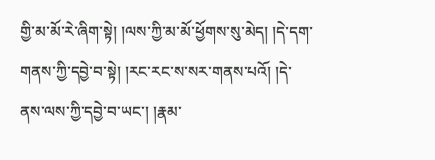གྱི་མ་མོ་རེ་ཞིག་སྟེ། །ལས་ཀྱི་མ་མོ་ཕྱོགས་སུ་མེད། །དེ་དག་གནས་ཀྱི་དབྱེ་བ་སྟེ། །རང་རང་ས་སར་གནས་པའོ། །དེ་ནས་ལས་ཀྱི་དབྱེ་བ་ཡང་། །རྣམ་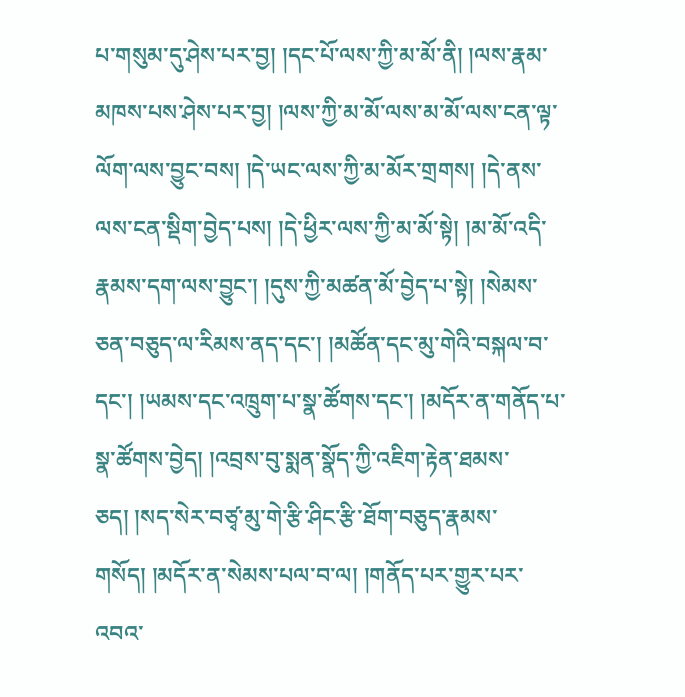པ་གསུམ་དུ་ཤེས་པར་བྱ། །དང་པོ་ལས་ཀྱི་མ་མོ་ནི། །ལས་རྣམ་མཁས་པས་ཤེས་པར་བྱ། །ལས་ཀྱི་མ་མོ་ལས་མ་མོ་ལས་ངན་ལྟ་ལོག་ལས་བྱུང་བས། །དེ་ཡང་ལས་ཀྱི་མ་མོར་གྲགས། །དེ་ནས་ལས་ངན་སྡིག་བྱེད་པས། །དེ་ཕྱིར་ལས་ཀྱི་མ་མོ་སྟེ། །མ་མོ་འདི་རྣམས་དག་ལས་བྱུང་། །དུས་ཀྱི་མཚན་མོ་བྱེད་པ་སྟེ། །སེམས་ཅན་བཅུད་ལ་རིམས་ནད་དང་། །མཚོན་དང་མུ་གེའི་བསྐལ་བ་དང་། །ཡམས་དང་འཁྲུག་པ་སྣ་ཚོགས་དང་། །མདོར་ན་གནོད་པ་སྣ་ཚོགས་བྱེད། །འབྲས་བུ་སྨན་སྣོད་ཀྱི་འཇིག་རྟེན་ཐམས་ཅད། །སད་སེར་བཙྭ་མུ་གེ་རྩི་ཤིང་རྩི་ཐོག་བཅུད་རྣམས་གསོད། །མདོར་ན་སེམས་པལ་བ་ལ། །གནོད་པར་གྱུར་པར་འབའ་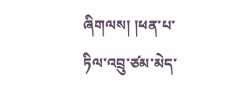ཞིགལས། །ཕན་པ་ཏིལ་འབྲུ་ཙམ་མེད་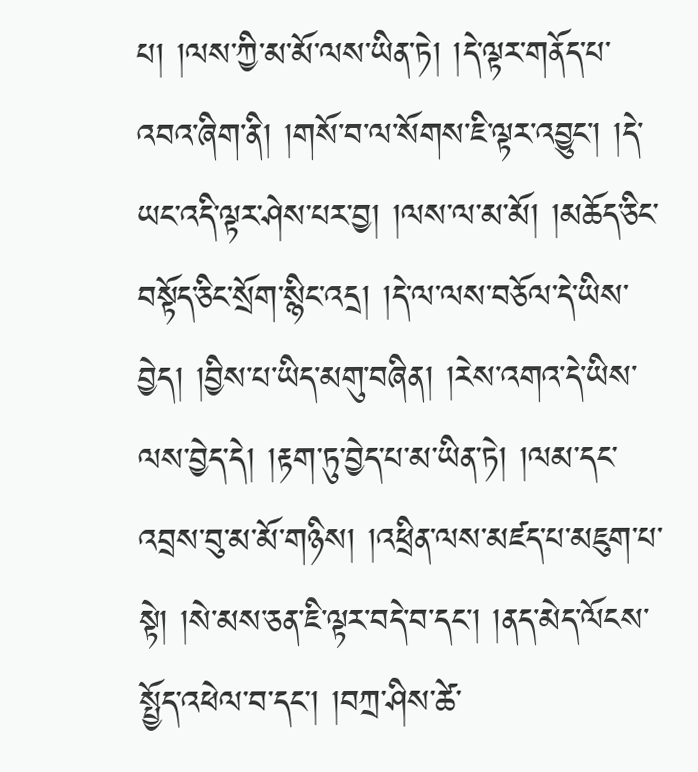པ། །ལས་ཀྱི་མ་མོ་ལས་ཡིན་ཏེ། །དེ་ལྟར་གནོད་པ་འབའ་ཞིག་ནི། །གསོ་བ་ལ་སོགས་ཇི་ལྟར་འབྱུང་། །དེ་ཡང་འདི་ལྟར་ཤེས་པར་བྱ། །ལས་ལ་མ་མོ། །མཆོད་ཅིང་བསྟོད་ཅིང་སྲོག་སྙིང་འདྲ། །དེ་ལ་ལས་བཅོལ་དེ་ཡིས་བྱེད། །བྱིས་པ་ཡིད་མགུ་བཞིན། །རེས་འགའ་དེ་ཡིས་ལས་བྱེད་དེ། །རྟག་ཏུ་བྱེད་པ་མ་ཡིན་ཏེ། །ལམ་དང་འབྲས་བུ་མ་མོ་གཉིས། །འཕྲིན་ལས་མཛད་པ་མཇུག་པ་སྟེ། །སེ་མས་ཅན་ཇི་ལྟར་བདེ་བ་དང་། །ནད་མེད་ལོངས་སྤྱོད་འཕེལ་བ་དང་། །བཀྲ་ཤིས་ཚེ་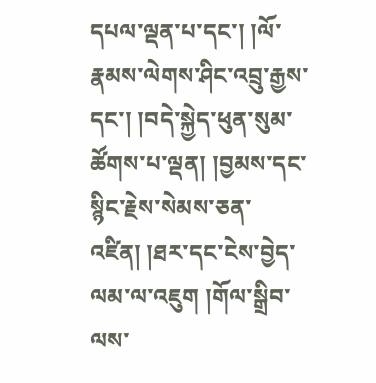དཔལ་ལྡན་པ་དང་། །ལོ་རྣམས་ལེགས་ཤིང་འབྲུ་རྒྱས་དང་། །བདེ་སྐྱེད་ཕུན་སུམ་ཚོགས་པ་ལྡན། །བྱམས་དང་སྙིང་རྗེས་སེམས་ཅན་འཛིན། །ཐར་དང་ངེས་བྱེད་ལམ་ལ་འཇུག །གོལ་སྒྲིབ་ལས་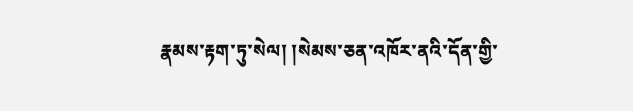རྣམས་རྟག་ཏུ་སེལ། །སེམས་ཅན་འཁོར་ནའི་དོན་གྱི་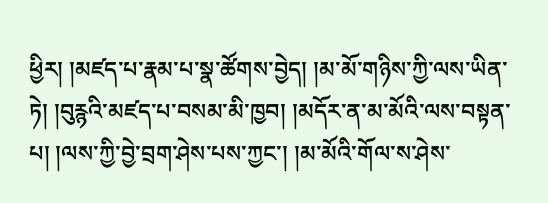ཕྱིར། །མཛད་པ་རྣམ་པ་སྣ་ཚོགས་བྱེད། །མ་མོ་གཉིས་ཀྱི་ལས་ཡིན་ཏེ། །བུརྙའི་མཛད་པ་བསམ་མི་ཁྱབ། །མདོར་ན་མ་མོའི་ལས་བསྟན་པ། །ལས་ཀྱི་བྱེ་བྲག་ཤེས་པས་ཀྱང་། །མ་མོའི་གོལ་ས་ཤེས་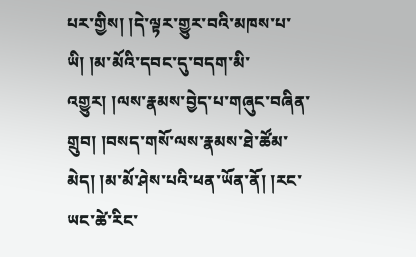པར་གྱིས། །དེ་ལྟར་གྱུར་བའི་མཁས་པ་ཡི། །མ་མོའི་དབང་དུ་བདག་མི་འགྱུར། །ལས་རྣམས་བྱེད་པ་གཞུང་བཞིན་གྲུབ། །བསད་གསོ་ལས་རྣམས་ཐེ་ཚོམ་མེད། །མ་མོ་ཤེས་པའི་ཕན་ཡོན་ནོ། །རང་ཡང་ཚེ་རིང་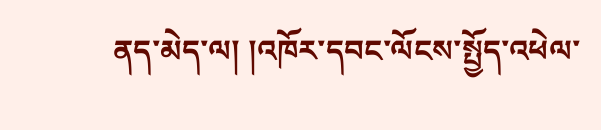ནད་མེད་ལ། །འཁོར་དབང་ལོངས་སྤྱོད་འཕེལ་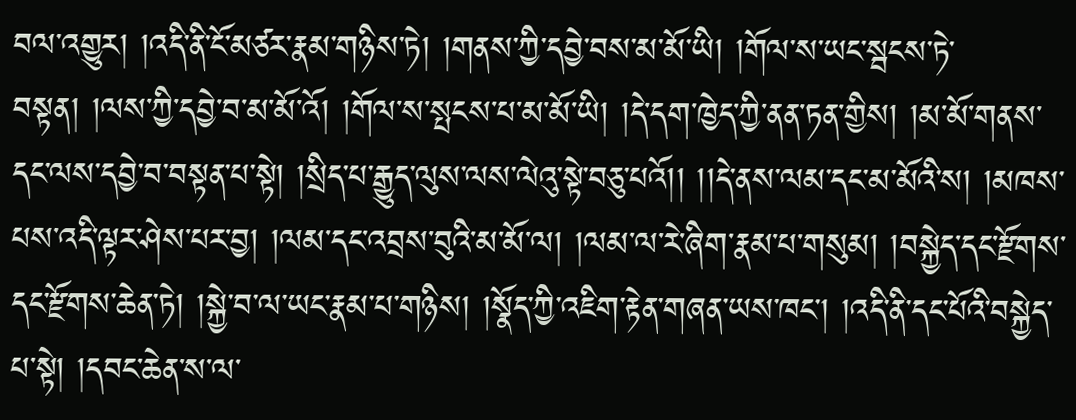བལ་འགྱུར། །འདི་ནི་ངོ་མཙར་རྣམ་གཉིས་ཏེ། །གནས་ཀྱི་དབྱེ་བས་མ་མོ་ཡི། །གོལ་ས་ཡང་སྦངས་ཏེ་བསྟན། །ལས་ཀྱི་དབྱེ་བ་མ་མོ་འོ། །གོལ་ས་སྤངས་པ་མ་མོ་ཡི། །དེ་དག་ཁྱེད་ཀྱི་ནན་ཏན་གྱིས། །མ་མོ་གནས་དང་ལས་དབྱེ་བ་བསྟན་པ་སྟེ། །སྲིད་པ་རྒྱུད་ལུས་ལས་ལེའུ་སྟེ་བཅུ་པའོ།། །།དེ་ནས་ལམ་དང་མ་མོའི་ས། །མཁས་པས་འདི་ལྟར་ཤེས་པར་བྱ། །ལམ་དང་འབྲས་བུའི་མ་མོ་ལ། །ལམ་ལ་རེ་ཞིག་རྣམ་པ་གསུམ། །བསྐྱེད་དང་རྫོགས་དང་རྫོགས་ཆེན་ཏེ། །སྐྱེ་བ་ལ་ཡང་རྣམ་པ་གཉིས། །སྣོད་ཀྱི་འཇིག་རྟེན་གཞན་ཡས་ཁང་། །འདི་ནི་དང་པོའི་བསྐྱེད་པ་སྟེ། །དབང་ཆེན་ས་ལ་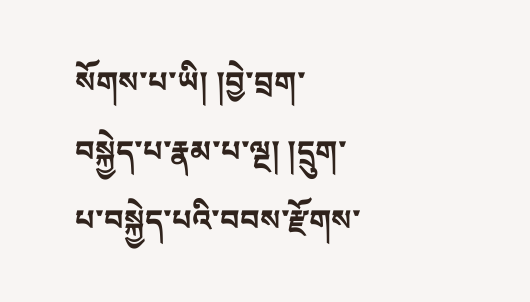སོགས་པ་ཡི། །བྱེ་བྲག་བསྐྱེད་པ་རྣམ་པ་ལྔ། །དྲུག་པ་བསྐྱེད་པའི་བབས་རྫོགས་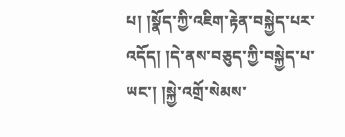པ། །སྣོད་ཀྱི་འཇིག་རྟེན་བསྐྱེད་པར་འདོད། །དེ་ནས་བཅུད་ཀྱི་བསྐྱེད་པ་ཡང་། །སྐྱེ་འགྲོ་སེམས་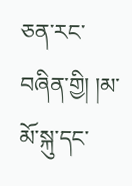ཅན་རང་བཞིན་གྱི། །མ་མོ་སྐུ་དང་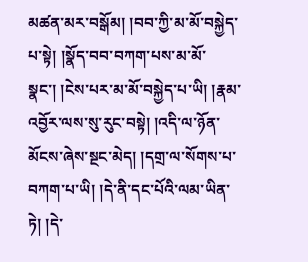མཚན་མར་བསྒོམ། །བབ་ཀྱི་མ་མོ་བསྐྱེད་པ་སྟེ། །སྣོད་བབ་བཀག་པས་མ་མོ་སྣང་། །ངེས་པར་མ་མོ་བསྐྱེད་པ་ཡི། །རྣམ་འབྱོར་ལས་སུ་རུང་བསྟེ། །འདི་ལ་ཉོན་མོངས་ཞེས་སྔང་མེད། །དགྲ་ལ་སོགས་པ་བཀག་པ་ཡི། །དེ་ནི་དང་པོའི་ལམ་ཡིན་ཏེ། །དེ་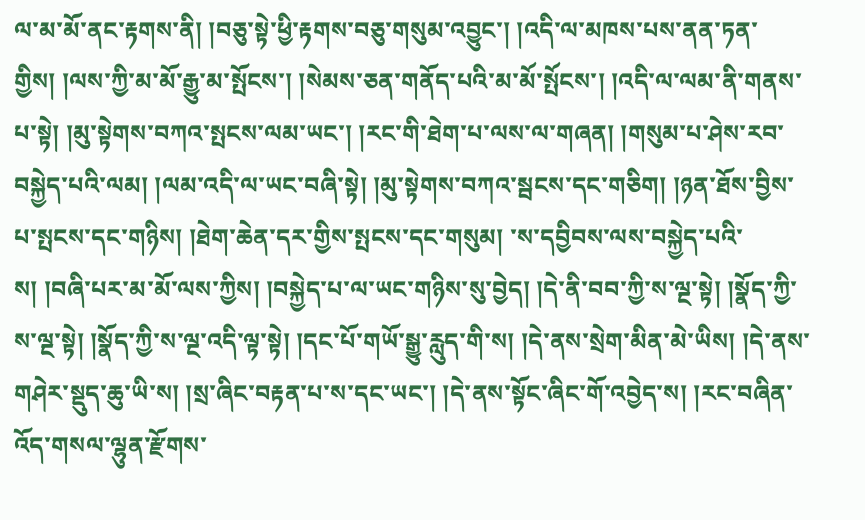ལ་མ་མོ་ནང་རྟགས་ནི། །བཅུ་སྟེ་ཕྱི་རྟགས་བཅུ་གསུམ་འབྱུང་། །འདི་ལ་མཁས་པས་ནན་ཏན་གྱིས། །ལས་ཀྱི་མ་མོ་རྒྱུ་མ་སྤོངས་། །སེམས་ཅན་གནོད་པའི་མ་མོ་སྤོངས་། །འདི་ལ་ལམ་ནི་གནས་པ་སྟེ། །མུ་སྟེགས་བཀའ་སྤངས་ལམ་ཡང་། །རང་གི་ཐེག་པ་ལས་ལ་གཞན། །གསུམ་པ་ཤེས་རབ་བསྐྱེད་པའི་ལམ། །ལམ་འདི་ལ་ཡང་བཞི་སྟེ། །མུ་སྟེགས་བཀའ་སྦངས་དང་གཅིག། །ཉན་ཐོས་བྱིས་པ་སྤངས་དང་གཉིས། །ཐེག་ཆེན་དར་གྱིས་སྤངས་དང་གསུམ། ་ས་དབྱིབས་ལས་བསྐྱེད་པའི་ས། །བཞི་པར་མ་མོ་ལས་ཀྱིས། །བསྐྱེད་པ་ལ་ཡང་གཉིས་སུ་བྱེད། །དེ་ནི་བབ་ཀྱི་ས་ལྔ་སྟེ། །སྣོད་ཀྱི་ས་ལྔ་སྟེ། །སྣོད་ཀྱི་ས་ལྔ་འདི་ལྟ་སྟེ། །དང་པོ་གཡོ་སྒྱུ་རླུད་གི་ས། །དེ་ནས་སྲེག་མིན་མེ་ཡིས། །དེ་ནས་གཤེར་སྡུད་ཆུ་ཡི་ས། །སྲ་ཞིང་བརྟན་པ་ས་དང་ཡང་། །དེ་ནས་སྟོང་ཞིང་གོ་འབྱེད་ས། །རང་བཞིན་འོད་གསལ་ལྷུན་རྫོགས་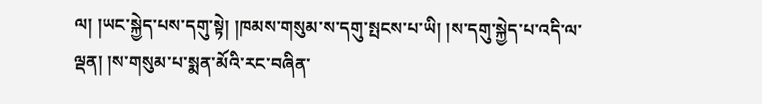ལ། །ཡང་སྐྱེད་པས་དགུ་སྟེ། །ཁམས་གསུམ་ས་དགུ་སྤངས་པ་ཡི། །ས་དགུ་སྐྱེད་པ་འདི་ལ་ལྡན། །ས་གསུམ་པ་སྨན་མོའི་རང་བཞིན་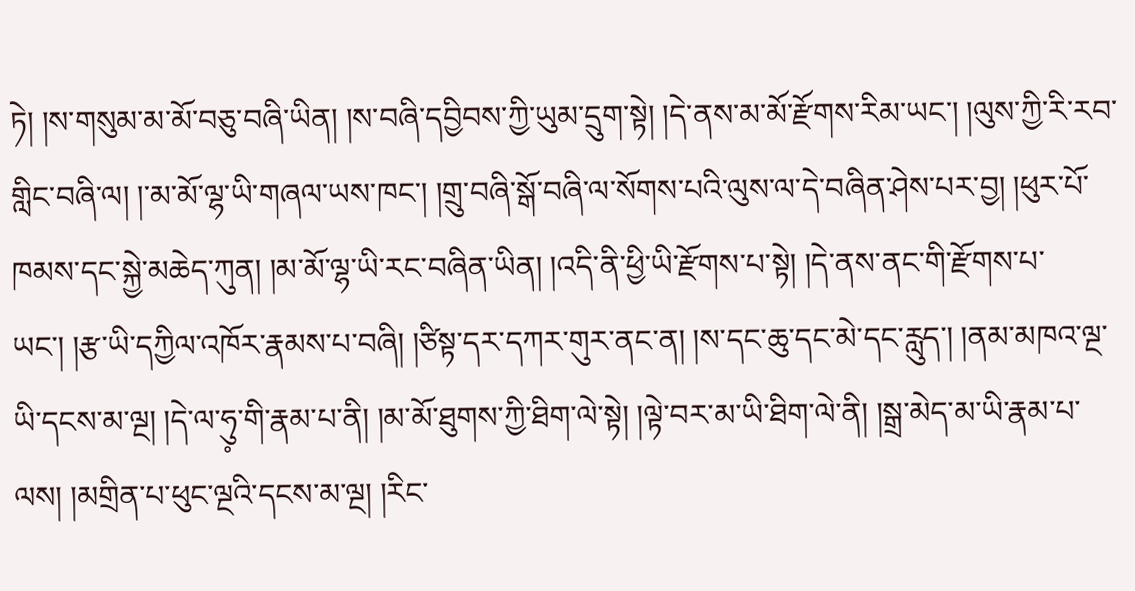ཏེ། །ས་གསུམ་མ་མོ་བཅུ་བཞི་ཡིན། །ས་བཞི་དབྱིབས་ཀྱི་ཡུམ་དྲུག་སྟེ། །དེ་ནས་མ་མོ་རྫོགས་རིམ་ཡང་། །ལུས་ཀྱི་རི་རབ་གླིང་བཞི་ལ། །་མ་མོ་ལྷ་ཡི་གཞལ་ཡས་ཁང་། །གྲུ་བཞི་སྒོ་བཞི་ལ་སོགས་པའི་ལུས་ལ་དེ་བཞིན་ཤེས་པར་བྱ། །ཕུར་པོ་ཁམས་དང་སྐྱེ་མཆེད་ཀུན། །མ་མོ་ལྷ་ཡི་རང་བཞིན་ཡིན། །འདི་ནི་ཕྱི་ཡི་རྫོགས་པ་སྟེ། །དེ་ནས་ནང་གི་རྫོགས་པ་ཡང་། །རྩ་ཡི་དཀྱིལ་འཁོར་རྣམས་པ་བཞི། །ཙིསྟ་དར་དཀར་གུར་ནང་ན། །ས་དང་ཆུ་དང་མེ་དང་རླུད་། །ནམ་མཁའ་ལྔ་ཡི་དངས་མ་ལྔ། །དེ་ལ་ཧུ༷་གི་རྣམ་པ་ནི། །མ་མོ་ཐུགས་ཀྱི་ཐིག་ལེ་སྟེ། །ལྟེ་བར་མ་ཡི་ཐིག་ལེ་ནི། །སྒྲ་མེད་མ་ཡི་རྣམ་པ་ལས། །མགྲིན་པ་ཕུང་ལྔའི་དངས་མ་ལྔ། །རིང་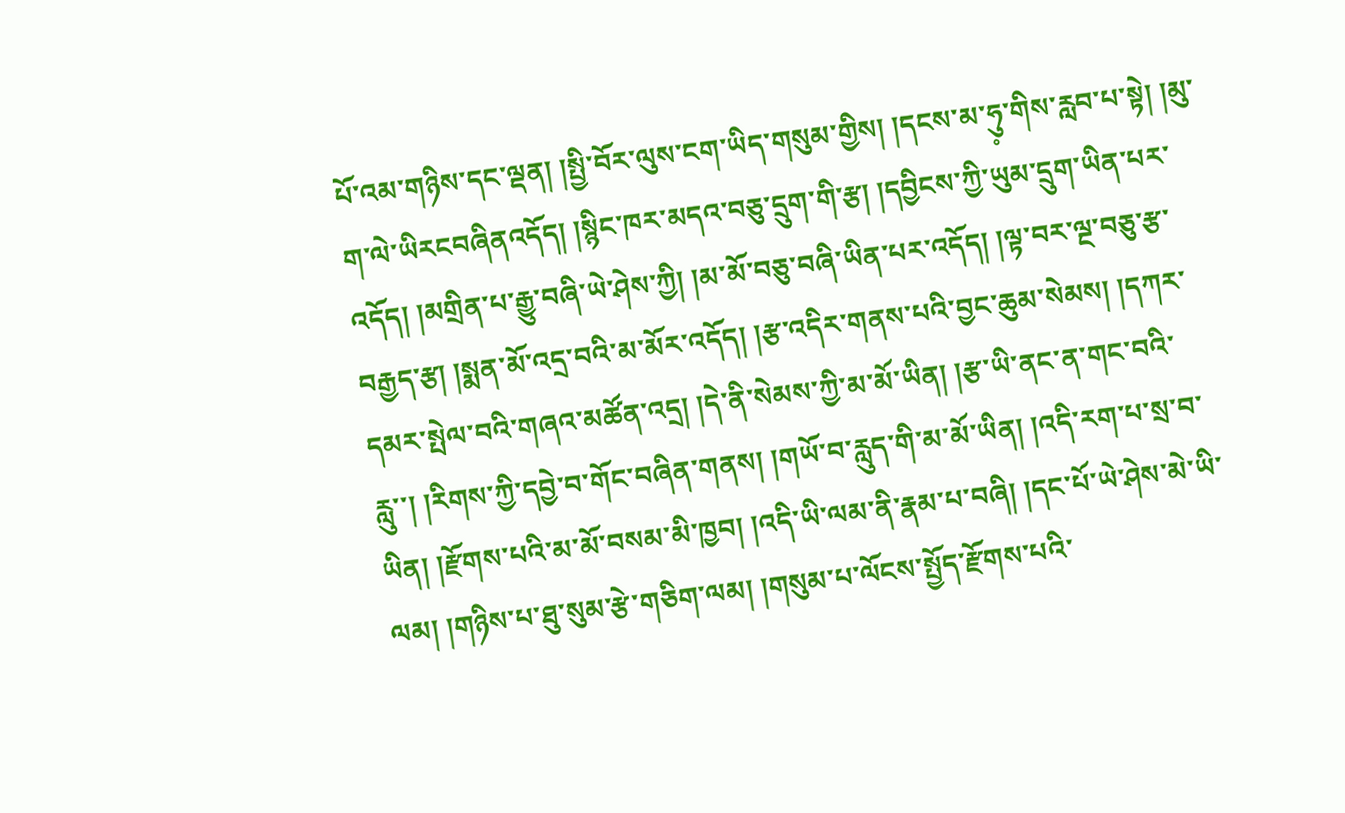པོ་འམ་གཉིས་དང་ལྡན། །སྤྱི་བོར་ལུས་ངག་ཡིད་གསུམ་གྱིས། །དངས་མ་ཧུ༷་གིས་རླབ་པ་སྟེ། །མུ་ག་ལེ་ཡིརངབཞིནའདོད། །སྙིང་ཁར་མདའ་བཅུ་དྲུག་གི་རྩ། །དབྱིངས་ཀྱི་ཡུམ་དྲུག་ཡིན་པར་འདོད། །མགྲིན་པ་རྒྱུ་བཞི་ཡེ་ཤེས་ཀྱི། །མ་མོ་བཅུ་བཞི་ཡིན་པར་འདོད། །ལྟ་བར་ལྔ་བཅུ་རྩ་བརྒྱད་རྩ། །སྨན་མོ་འདྲ་བའི་མ་མོར་འདོད། །རྩ་འདིར་གནས་པའི་བྱང་ཆུམ་སེམས། །དཀར་དམར་སྤེལ་བའི་གཞའ་མཚོན་འདྲ། །དེ་ནི་སེམས་ཀྱི་མ་མོ་ཡིན། །རྩ་ཡི་ནང་ན་གང་བའི་རླུ་་། །རིགས་ཀྱི་དབྱེ་བ་གོང་བཞིན་གནས། །གཡོ་བ་རླུད་གི་མ་མོ་ཡིན། །འདི་རག་པ་སྲ་བ་ཡིན། །རྫོགས་པའི་མ་མོ་བསམ་མི་ཁྱབ། །འདི་ཡི་ལམ་ནི་རྣམ་པ་བཞི། །དང་པོ་ཡེ་ཤེས་མེ་ཡི་ལམ། །གཉིས་པ་ཐུ་སུམ་རྩེ་གཅིག་ལམ། །གསུམ་པ་ལོངས་སྤྱོད་རྫོགས་པའི་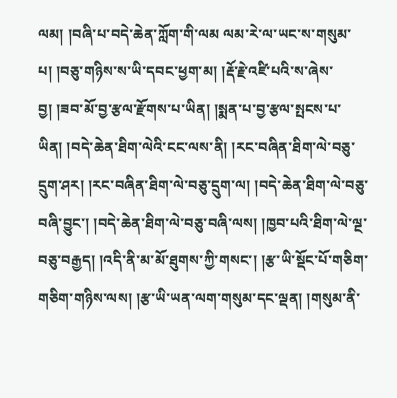ལམ། །བཞི་པ་བདེ་ཆེན་ཀློག་གི་ལམ ལམ་རེ་ལ་ཡང་ས་གསུམ་པ། །བཅུ་གཉིས་ས་ཡི་དབང་ཕྱག་མ། །རྡོ་རྗེ་འཛི་པའི་ས་ཞེས་བྱ། །ཟབ་མོ་བྱ་རྩལ་རྫོགས་པ་ཡིན། །སྨན་པ་བྱ་རྩལ་སྤངས་པ་ཡིན། །བདེ་ཆེན་ཐིག་ལེའི་ངང་ལས་ནི། །རང་བཞིན་ཐིག་ལེ་བཅུ་དྲུག་ཤར། །རང་བཞིན་ཐིག་ལེ་བཅུ་དྲུག་ལ། །བདེ་ཆེན་ཐིག་ལེ་བཅུ་བཞི་བྱུང་། །བདེ་ཆེན་ཐིག་ལེ་བཅུ་བཞི་ལས། །ཁྱབ་པའི་ཐིག་ལེ་ལྔ་བཅུ་བརྒྱད། །འདི་ནི་མ་མོ་ཐུགས་ཀྱི་གསང་། །རྩ་ཡི་སྡོང་པོ་གཅིག་གཅིག་གཉིས་ལས། །རྩ་ཡི་ཡན་ལག་གསུམ་དང་ལྡན། །གསུམ་ནི་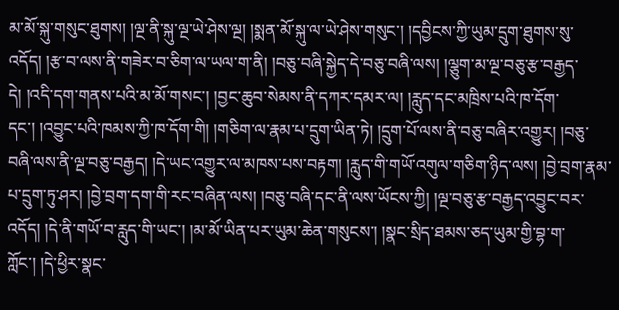མ་མོ་སྐུ་གསུང་ཐུགས། །ལྔ་ནི་སྐུ་ལྔ་ཡེ་ཤེས་ལྔ། །སྨན་མོ་སྐུ་ལ་ཡེ་ཤེས་གསུང་། །དབྱིངས་ཀྱི་ཡུམ་དྲུག་ཐུགས་སུ་འདོད། །རྩ་བ་ལས་ནི་གཟེར་བ་ཅིག་ལ་ཡལ་ག་ནི། །བཅུ་བཞི་སྐྱེད་དེ་བཅུ་བཞི་ལས། །ལྕུག་མ་ལྔ་བཅུ་རྩ་བརྒྱད་དེ། །འདི་དག་གནས་པའི་མ་མོ་གསང་། །བྱང་ཆུབ་སེམས་ནི་དཀར་དམར་ལ། །རླུད་དང་མཁྲིས་པའི་ཁ་དོག་དང་། །འབྱུང་པའི་ཁམས་ཀྱི་ཁ་དོག་གི། །གཅིག་ལ་རྣམ་པ་དྲུག་ཡིན་ཏེ། །དྲུག་པོ་ལས་ནི་བཅུ་བཞིར་འགྱུར། །བཅུ་བཞི་ལས་ནི་ལྔ་བཅུ་བརྒྱད། །དེ་ཡང་འགྱུར་ལ་མཁས་པས་བརྟག། །རླུད་གི་གཡོ་འགུལ་གཅིག་ཉིད་ལས། །བྱེ་བྲག་རྣམ་པ་དྲུག་ཏུ་ཤར། །བྱེ་བྲག་དག་གི་རང་བཞིན་ལས། །བཅུ་བཞི་དང་ནི་ལས་ཡོངས་ཀྱི། །ལྔ་བཅུ་རྩ་བརྒྱད་འབྱུང་བར་འདོད། །དེ་ནི་གཡོ་བ་རླུད་གི་ཡང་། །མ་མོ་ཡིན་པར་ཡུམ་ཆེན་གསུངས་། །སྣང་སྲིད་ཐམས་ཅད་ཡུམ་གྱི་བྷ་ག་ཀློང་། །དེ་ཕྱིར་སྣང་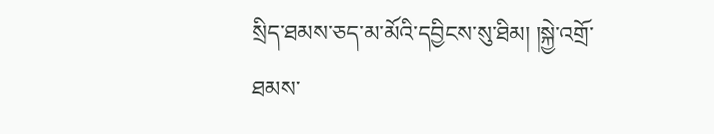སྲིད་ཐམས་ཅད་མ་མོའི་དབྱིངས་སུ་ཐིམ། །སྐྱེ་འགྲོ་ཐམས་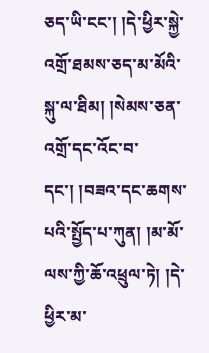ཅད་ཡི་ངང་། །དེ་ཕྱིར་སྐྱེ་འགྲོ་ཐམས་ཅད་མ་མོའི་སྐུ་ལ་ཐིམ། །སེམས་ཅན་འགྲོ་དང་འོང་བ་དང་། །བཟའ་དང་ཆགས་པའི་སྤྱོད་པ་ཀུན། །མ་མོ་ལས་ཀྱི་ཆོ་འཕྲུལ་ཏེ། །དེ་ཕྱིར་མ་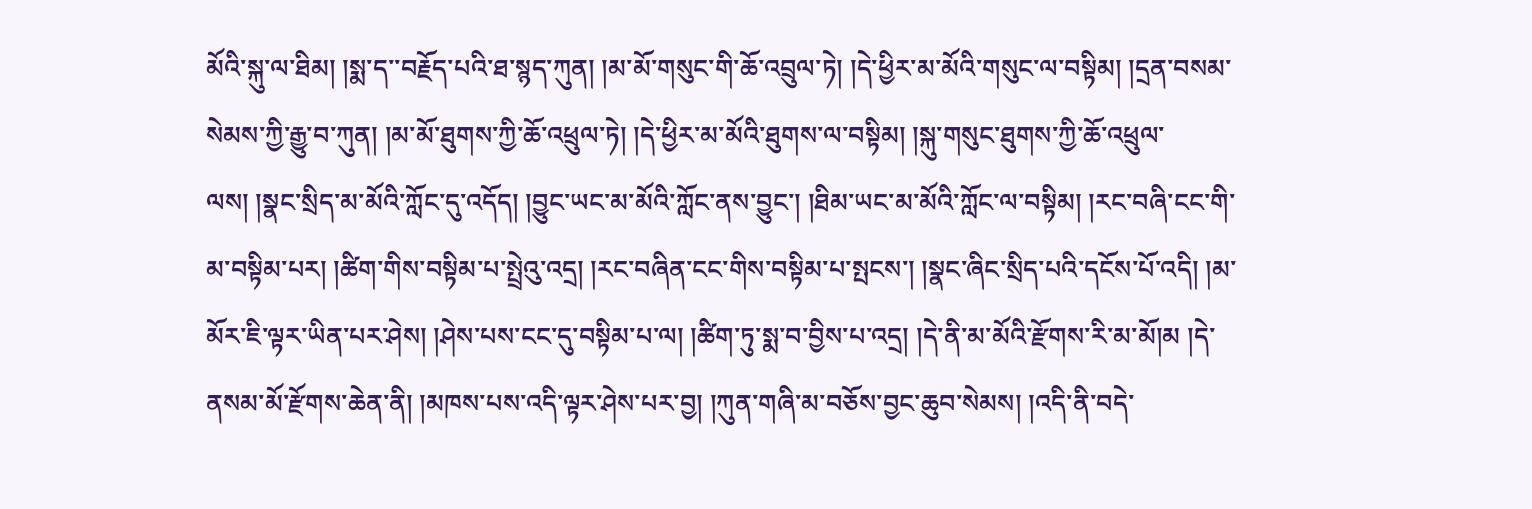མོའི་སྐུ་ལ་ཐིམ། །སྨ་ད་་བརྗོད་པའི་ཐ་སྙད་ཀུན། །མ་མོ་གསུང་གི་ཆོ་འབྲུལ་ཏེ། །དེ་ཕྱིར་མ་མོའི་གསུང་ལ་བསྟིམ། །དྲན་བསམ་སེམས་ཀྱི་རྒྱུ་བ་ཀུན། །མ་མོ་ཐུགས་ཀྱི་ཆོ་འཕྲུལ་ཏེ། །དེ་ཕྱིར་མ་མོའི་ཐུགས་ལ་བསྟིམ། །སྐུ་གསུང་ཐུགས་ཀྱི་ཆོ་འཕྲུལ་ལས། །སྣང་སྲིད་མ་མོའི་ཀློང་དུ་འདོད། །བྱུང་ཡང་མ་མོའི་ཀློང་ནས་བྱུང་། །ཐིམ་ཡང་མ་མོའི་ཀློང་ལ་བསྟིམ། །རང་བཞི་ངང་གི་མ་བསྟིམ་པར། །ཚིག་གིས་བསྟིམ་པ་སྤྲེའུ་འདྲ། །རང་བཞིན་ངང་གིས་བསྟིམ་པ་སྤངས་། །སྣང་ཞིང་སྲིད་པའི་དངོས་པོ་འདི། །མ་མོར་ཇི་ལྟར་ཡིན་པར་ཤེས། །ཤེས་པས་ངང་དུ་བསྟིམ་པ་ལ། །ཚིག་ཏུ་སྨ་བ་བྱིས་པ་འདྲ། །དེ་ནི་མ་མོའི་རྫོགས་རི་མ་མོ།མ །དེ་ནསམ་མོ་རྫོགས་ཆེན་ནི། །མཁས་པས་འདི་ལྟར་ཤེས་པར་བྱ། །ཀུན་གཞི་མ་བཅོས་བྱང་ཆུབ་སེམས། །འདི་ནི་བདེ་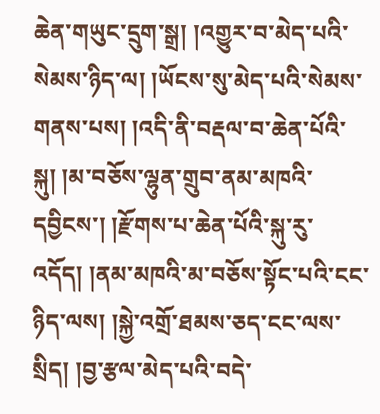ཆེན་གཡུང་དྲུག་སྒྲ། །འགྱུར་བ་མེད་པའི་སེམས་ཉིད་ལ། །ཡོངས་སུ་མེད་པའི་སེམས་གནས་པས། །འདི་ནི་བརྡལ་བ་ཆེན་པོའི་སྐུ། །མ་བཅོས་ལྷུན་གྲུབ་ནམ་མཁའི་དབྱིངས་། །རྫོགས་པ་ཆེན་པོའི་སྐུ་རུ་འདོད། །ནམ་མཁའི་མ་བཅོས་སྟོང་པའི་ངང་ཉིད་ལས། །སྐྱེ་འགྲོ་ཐམས་ཅད་ངང་ལས་སྲིད། །བྱ་རྩལ་མེད་པའི་བདེ་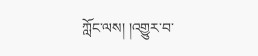ཀློང་ལས། །འགྱུར་བ་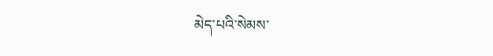མེད་པའི་སེམས་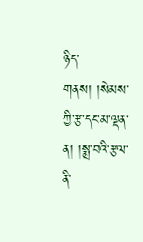ཉིད་གནས། །སེམས་ཀྱི་རྩ་དང་མ་ལྡན་ན། །སྨྲ་བའི་རྩལ་ནི་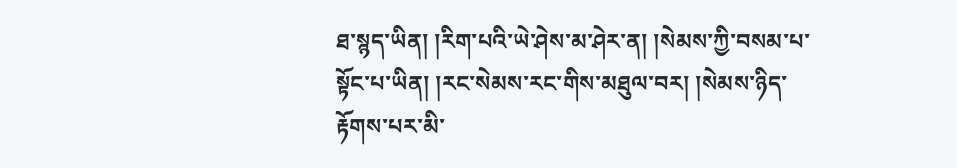ཐ་སྙད་ཡིན། །རིག་པའི་ཡེ་ཤེས་མ་ཤེར་ན། །སེམས་ཀྱི་བསམ་པ་སྟོང་པ་ཡིན། །རང་སེམས་རང་གིས་མཐུལ་བར། །སེམས་ཉིད་རྟོགས་པར་མི་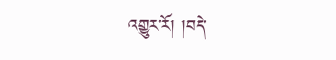འགྱུར་རོ། །བདེ་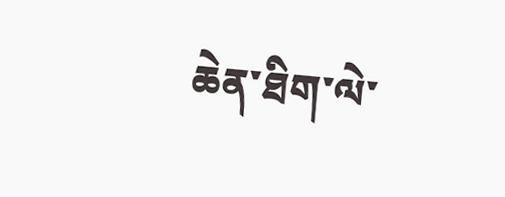ཆེན་ཐིག་ལེ་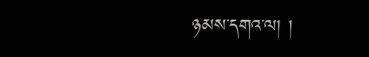ཉམས་དགའ་ལ། །